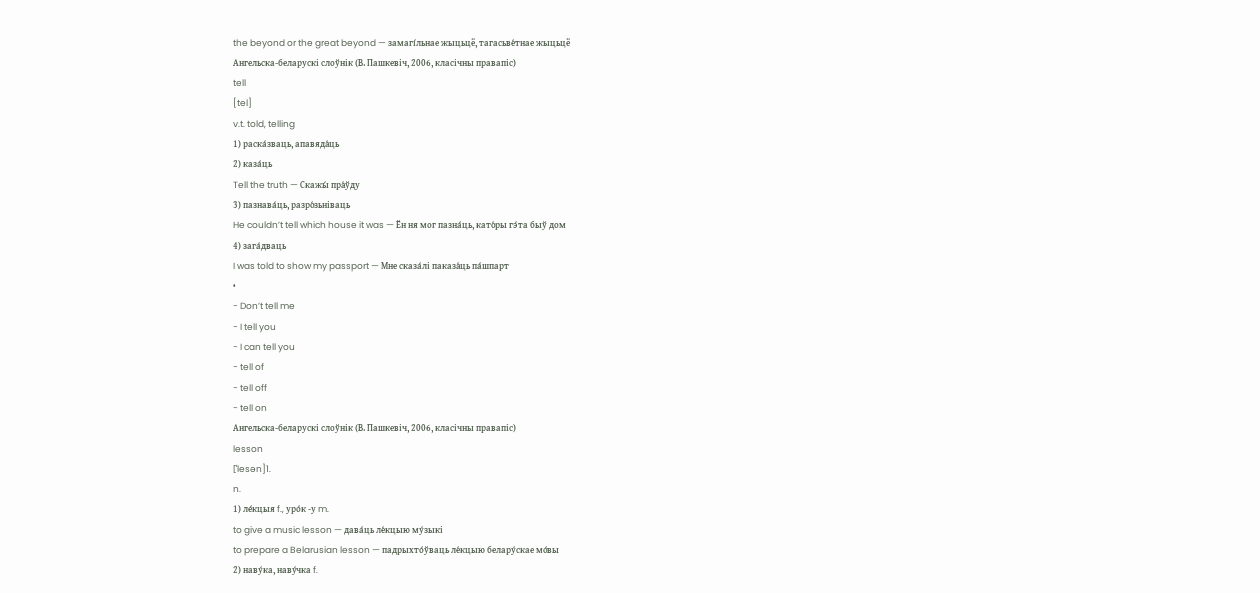the beyond or the great beyond — замагі́льнае жыцьцё, тагасьве́тнае жыцьцё
Ангельска-беларускі слоўнік (В. Пашкевіч, 2006, класічны правапіс)
tell
[tel]
v.t. told, telling
1) раска́зваць, апавяда́ць
2) каза́ць
Tell the truth — Скажы́ пра́ўду
3) пазнава́ць, разро́зьніваць
He couldn’t tell which house it was — Ён ня мог пазна́ць, като́ры гэ́та быў дом
4) зага́дваць
I was told to show my passport — Мне сказа́лі паказа́ць па́шпарт
•
- Don’t tell me
- I tell you
- I can tell you
- tell of
- tell off
- tell on
Ангельска-беларускі слоўнік (В. Пашкевіч, 2006, класічны правапіс)
lesson
[ˈlesən]1.
n.
1) ле́кцыя f., уро́к -у m.
to give a music lesson — дава́ць ле́кцыю му́зыкі
to prepare a Belarusian lesson — падрыхто́ўваць ле́кцыю белару́скае мо́вы
2) наву́ка, наву́чка f.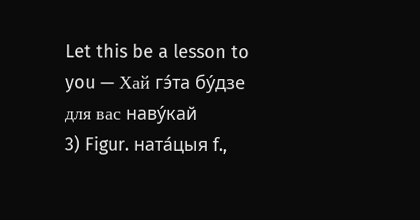Let this be a lesson to you — Хай гэ́та бу́дзе для вас наву́кай
3) Figur. ната́цыя f.,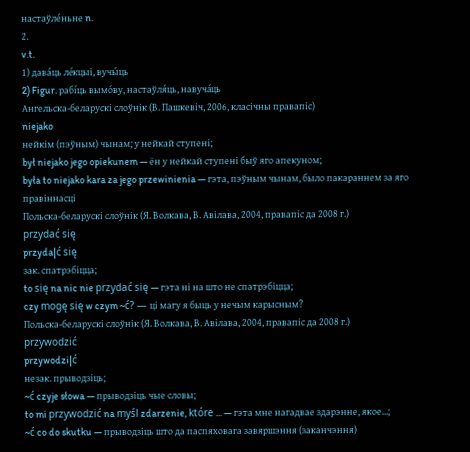настаўле́ньне n.
2.
v.t.
1) дава́ць ле́кцыі, вучы́ць
2) Figur. рабі́ць вымо́ву, настаўля́ць, навуча́ць
Ангельска-беларускі слоўнік (В. Пашкевіч, 2006, класічны правапіс)
niejako
нейкім (пэўным) чынам; у нейкай ступені;
był niejako jego opiekunem — ён у нейкай ступені быў яго апекуном;
była to niejako kara za jego przewinienia — гэта, пэўным чынам, было пакараннем за яго правіннасці
Польска-беларускі слоўнік (Я. Волкава, В. Авілава, 2004, правапіс да 2008 г.)
przydać się
przyda|ć się
зак. спатрэбіцца;
to się na nic nie przydać się — гэта ні на што не спатрэбіцца;
czy mogę się w czym ~ć? — ці магу я быць у нечым карысным?
Польска-беларускі слоўнік (Я. Волкава, В. Авілава, 2004, правапіс да 2008 г.)
przywodzić
przywodzi|ć
незак. прыводзіць;
~ć czyje słowa — прыводзіць чые словы;
to mi przywodzić na myśl zdarzenie, które ... — гэта мне нагадвае здарэнне, якое...;
~ć co do skutku — прыводзіць што да паспяховага завяршэння (заканчэння)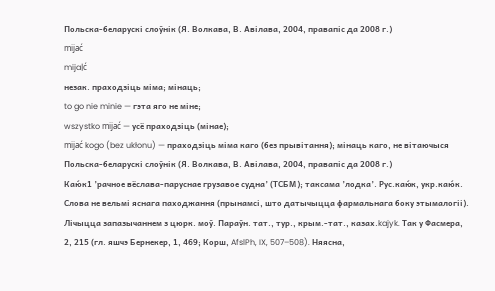Польска-беларускі слоўнік (Я. Волкава, В. Авілава, 2004, правапіс да 2008 г.)
mijać
mija|ć
незак. праходзіць міма; мінаць;
to go nie minie — гэта яго не міне;
wszystko mijać — усё праходзіць (мінае);
mijać kogo (bez ukłonu) — праходзіць міма каго (без прывітання); мінаць каго, не вітаючыся
Польска-беларускі слоўнік (Я. Волкава, В. Авілава, 2004, правапіс да 2008 г.)
Каю́к1 ’рачное вёслава-паруснае грузавое судна’ (ТСБМ); таксама ’лодка’. Рус.каю́к, укр.каю́к. Слова не вельмі яснага паходжання (прынамсі, што датычыцца фармальнага боку этымалогіі). Лічыцца запазычаннем з цюрк. моў. Параўн. тат., тур., крым.-тат., казах.kajyk. Так у Фасмера, 2, 215 (гл. яшчэ Бернекер, 1, 469; Корш, AfslPh, IX, 507–508). Няясна,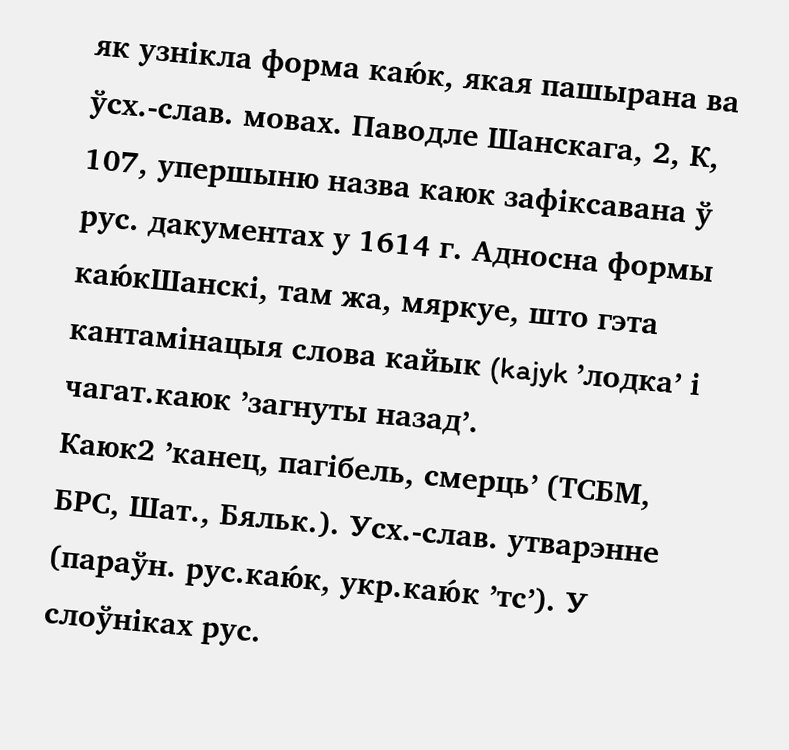як узнікла форма каю́к, якая пашырана ва ўсх.-слав. мовах. Паводле Шанскага, 2, К, 107, упершыню назва каюк зафіксавана ў рус. дакументах у 1614 г. Адносна формы каю́кШанскі, там жа, мяркуе, што гэта кантамінацыя слова кайык (kajyk ’лодка’ і чагат.каюк ’загнуты назад’.
Каюк2 ’канец, пагібель, смерць’ (ТСБМ, БРС, Шат., Бяльк.). Усх.-слав. утварэнне (параўн. рус.каю́к, укр.каю́к ’тс’). У слоўніках рус.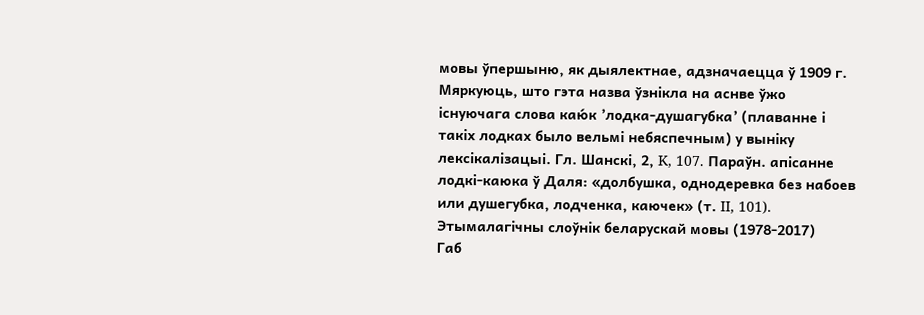мовы ўпершыню, як дыялектнае, адзначаецца ў 1909 г. Мяркуюць, што гэта назва ўзнікла на аснве ўжо існуючага слова каю́к ’лодка-душагубка’ (плаванне і такіх лодках было вельмі небяспечным) у выніку лексікалізацыі. Гл. Шанскі, 2, K, 107. Параўн. апісанне лодкі-каюка ў Даля: «долбушка, однодеревка без набоев или душегубка, лодченка, каючек» (т. II, 101).
Этымалагічны слоўнік беларускай мовы (1978-2017)
Габ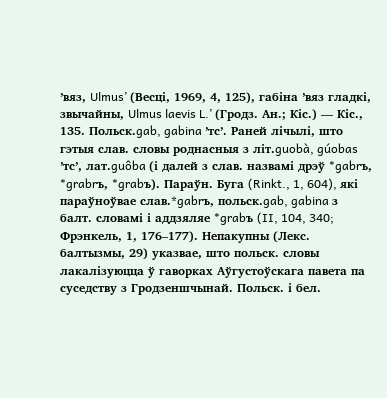’вяз, Ulmus’ (Весці, 1969, 4, 125), габіна ’вяз гладкі, звычайны, Ulmus laevis L.’ (Гродз. Ан.; Кіс.) — Кіс., 135. Польск.gab, gabina ’тс’. Раней лічылі, што гэтыя слав. словы роднасныя з літ.guobà, gúobas ’тс’, лат.guôba (і далей з слав. назвамі дрэў *gabrъ, *grabrъ, *grabъ). Параўн. Буга (Rinkt., 1, 604), які параўноўвае слав.*gabrъ, польск.gab, gabina з балт. словамі і аддзяляе *grabъ (II, 104, 340; Фрэнкель, 1, 176–177). Непакупны (Лекс. балтызмы, 29) указвае, што польск. словы лакалізуюцца ў гаворках Аўгустоўскага павета па суседству з Гродзеншчынай. Польск. і бел.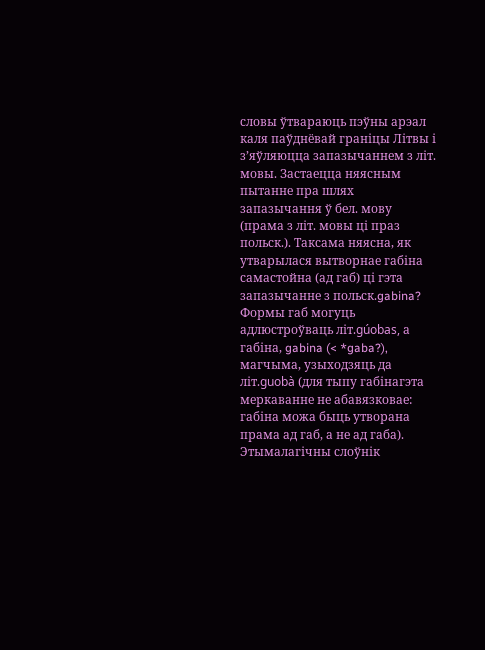словы ўтвараюць пэўны арэал каля паўднёвай граніцы Літвы і з’яўляюцца запазычаннем з літ. мовы. Застаецца няясным пытанне пра шлях запазычання ў бел. мову (прама з літ. мовы ці праз польск.). Таксама няясна, як утварылася вытворнае габіна самастойна (ад габ) ці гэта запазычанне з польск.gabina? Формы габ могуць адлюстроўваць літ.gúobas, а габіна, gabina (< *gaba?), магчыма, узыходзяць да літ.guobà (для тыпу габінагэта меркаванне не абавязковае: габіна можа быць утворана прама ад габ, а не ад габа).
Этымалагічны слоўнік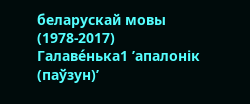беларускай мовы (1978-2017)
Галаве́нька1 ’апалонік (паўзун)’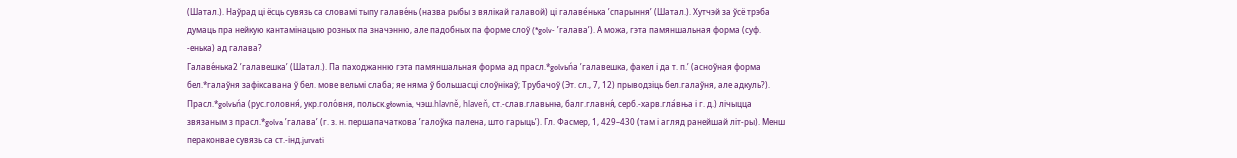(Шатал.). Наўрад ці ёсць сувязь са словамі тыпу галаве́нь (назва рыбы з вялікай галавой) ці галаве́нька ’спарыння’ (Шатал.). Хутчэй за ўсё трэба думаць пра нейкую кантамінацыю розных па значэнню, але падобных па форме слоў (*golv‑ ’галава’). А можа, гэта памяншальная форма (суф. ‑енька) ад галава?
Галаве́нька2 ’галавешка’ (Шатал.). Па паходжанню гэта памяншальная форма ад прасл.*golvьńa ’галавешка, факел і да т. п.’ (асноўная форма бел.*галаўня зафіксавана ў бел. мове вельмі слаба; яе няма ў большасці слоўнікаў; Трубачоў (Эт. сл., 7, 12) прыводзіць бел.галаўня, але адкуль?). Прасл.*golvьńa (рус.головня́, укр.голо́вня, польск.głownia, чэш.hlavně, hlaveň, ст.-слав.главьнꙗ, балг.главня́, серб.-харв.гла́вња і г. д.) лічыцца звязаным з прасл.*golva ’галава’ (г. з. н. першапачаткова ’галоўка палена, што гарыць’). Гл. Фасмер, 1, 429–430 (там і агляд ранейшай літ-ры). Менш пераконвае сувязь са ст.-інд.jurvati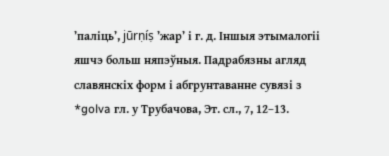’паліць’, jūrṇíṣ ’жар’ і г. д. Іншыя этымалогіі яшчэ больш няпэўныя. Падрабязны агляд славянскіх форм і абгрунтаванне сувязі з *golva гл. у Трубачова, Эт. сл., 7, 12–13.